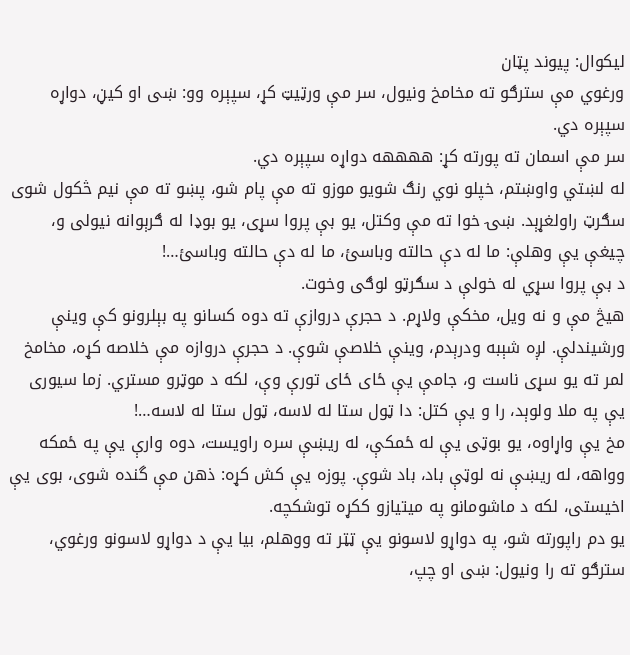لیکوال: پیوند پټان
ورغوي مې سترګو ته مخامخ ونیول، سر مې ورټیټ کړ، سپېره وو: ښی او کیڼ، دواړه سپېره دي.
سر مې اسمان ته پورته کړ: ههههه دواړه سپېره دي.
له لښتي واوښتم، خپلو نوي رنګ شویو موزو ته مې پام شو، پښو ته مې نیم څکول شوی سګرټ راولغړېد. ښۍ خوا ته مې وکتل، یو بې پروا سړی، یو بوډا له ګرېوانه نیولی و، چیغې یې وهلې: ما له دې حالته وباسئ، ما له دې حالته وباسئ…!
د بې پروا سړي له خولې د سګرټو لوګی وخوت.
هیڅ مې و نه ویل، مخکې ولاړم. د حجرې دروازې ته دوه کسانو په بېلرونو کې وینې ورشیندلې. لږه شېبه ودرېدم، وینې خلاصې شوې. د حجرې دروازه مې خلاصه کړه، مخامخ لمر ته یو سړی ناست و، جامې یې ځای ځای تورې وې، لکه د موټرو مستري. زما سیوری یې په ملا ولوېد، را و یې کتل: دا ټول ستا له لاسه، ټول ستا له لاسه…!
مخ یې واړاوه، یو بوټی یې له ځمکې، له ریښې سره راویست، دوه وارې یې په ځمکه وواهه، له ریښې نه لوټې باد، باد شوې. پوزه یې کش کړه: ذهن مې گنده شوی، بوی یې اخیستی، لکه د ماشومانو په میتیازو ککړه توشکچه.
یو دم راپورته شو، په دواړو لاسونو یې ټټر ته ووهلم، بیا یې د دواړو لاسونو ورغوي، سترګو ته را ونیول: ښی او چپ،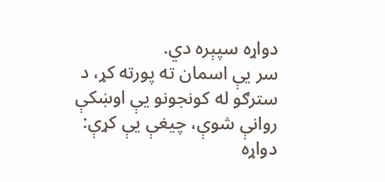دواړه سپېره دي.
سر یې اسمان ته پورته کړ، د سترګو له کونجونو یې اوښکې روانې شوې، چیغې یې کړې: دواړه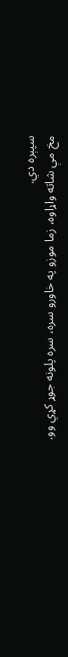سپېره دي.
مخ مې شاته واړاوه، زما موزو په خاورو سره، سره پلونه جوړ کړي وو.